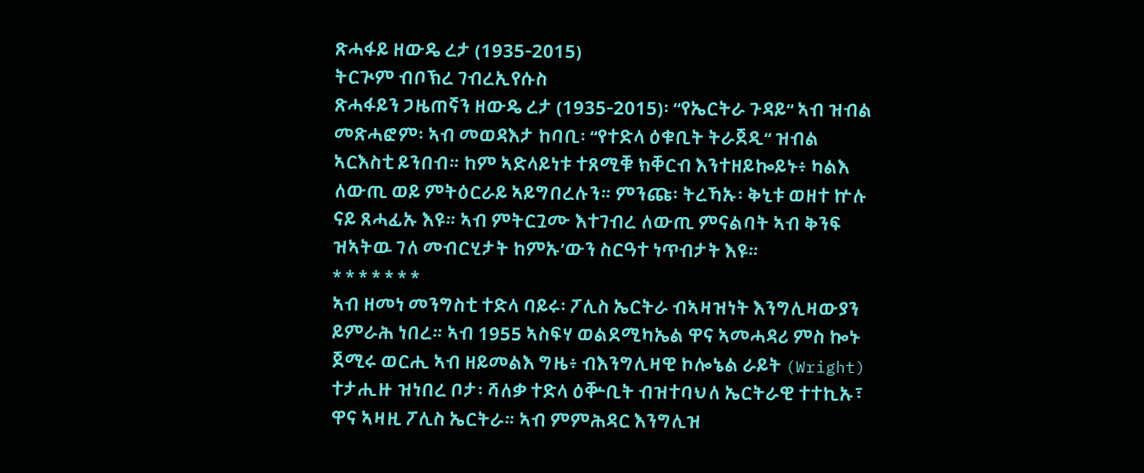ጽሓፋይ ዘውዴ ረታ (1935-2015)
ትርጒም ብቦኽረ ገብረኢየሱስ
ጽሓፋይን ጋዜጠኛን ዘውዴ ረታ (1935-2015)፡ “የኤርትራ ጉዳይ“ ኣብ ዝብል መጽሓፎም፡ ኣብ መወዳእታ ከባቢ፡ “የተድላ ዕቁቢት ትራጀዲ“ ዝብል ኣርእስቲ ይንበብ። ከም ኣድላይነቱ ተጸሚቑ ክቐርብ እንተዘይኰይኑ፥ ካልእ ለውጢ ወይ ምትዕርራይ ኣይግበረሉን። ምንጩ፡ ትረኻኡ፡ ቅኒቱ ወዘተ ኵሉ ናይ ጸሓፊኡ እዩ። ኣብ ምትርጓሙ እተገብረ ለውጢ ምናልባት ኣብ ቅንፍ ዝኣትዉ ገለ መብርሂታት ከምኡ’ውን ስርዓተ ነጥብታት እዩ።
* * * * * * *
ኣብ ዘመነ መንግስቲ ተድላ ባይሩ፡ ፖሊስ ኤርትራ ብኣዛዝነት እንግሊዛውያን ይምራሕ ነበረ። ኣብ 1955 ኣስፍሃ ወልደሚካኤል ዋና ኣመሓዳሪ ምስ ኰኑ ጀሚሩ ወርሒ ኣብ ዘይመልእ ግዜ፥ ብእንግሊዛዊ ኮሎኔል ራይት (Wright) ተታሒዙ ዝነበረ ቦታ፡ ሻለቃ ተድላ ዕቝቢት ብዝተባህለ ኤርትራዊ ተተኪኡ፣ ዋና ኣዛዚ ፖሊስ ኤርትራ። ኣብ ምምሕዳር እንግሊዝ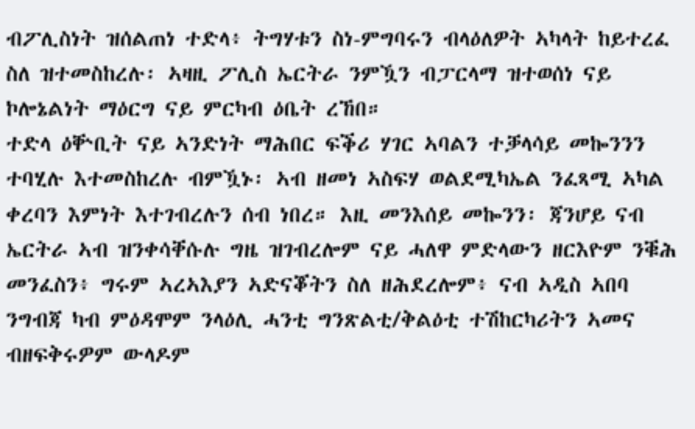ብፖሊስነት ዝሰልጠነ ተድላ፥ ትግሃቱን ስነ-ምግባሩን ብላዕለዎት ኣካላት ከይተረፈ ስለ ዝተመስከረሉ፡ ኣዛዚ ፖሊስ ኤርትራ ንምዃን ብፓርላማ ዝተወሰነ ናይ ኮሎኔልነት ማዕርግ ናይ ምርካብ ዕቤት ረኸበ።
ተድላ ዕቝቢት ናይ ኣንድነት ማሕበር ፍቕሪ ሃገር ኣባልን ተቓላሳይ መኰንንን ተባሂሉ እተመስከረሉ ብምዃኑ፡ ኣብ ዘመነ ኣስፍሃ ወልደሚካኤል ንፈጻሚ ኣካል ቀረባን እምነት እተገብረሉን ሰብ ነበረ። እዚ መንእሰይ መኰንን፡ ጃንሆይ ናብ ኤርትራ ኣብ ዝንቀሳቐሱሉ ግዜ ዝገብረሎም ናይ ሓለዋ ምድላውን ዘርእዮም ንቑሕ መንፈስን፥ ግሩም ኣረኣእያን ኣድናቖትን ስለ ዘሕደረሎም፥ ናብ ኣዲስ ኣበባ ንግብጃ ካብ ምዕዳሞም ንላዕሊ ሓንቲ ግንጽልቲ/ቅልዕቲ ተሽከርካሪትን ኣመና ብዘፍቅሩዎም ውላዶም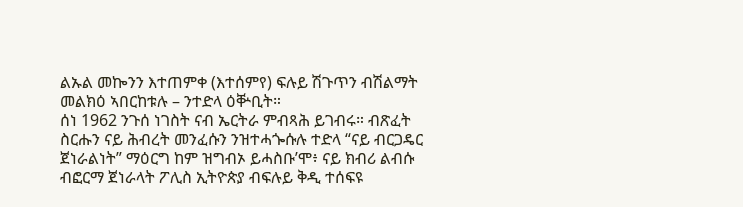ልኡል መኰንን እተጠምቀ (እተሰምየ) ፍሉይ ሽጉጥን ብሽልማት መልክዕ ኣበርከቱሉ – ንተድላ ዕቝቢት።
ሰነ 1962 ንጉሰ ነገስት ናብ ኤርትራ ምብጻሕ ይገብሩ። ብጽፈት ስርሑን ናይ ሕብረት መንፈሱን ንዝተሓጐሱሉ ተድላ “ናይ ብርጋዴር ጀነራልነት” ማዕርግ ከም ዝግብኦ ይሓስቡ’ሞ፥ ናይ ክብሪ ልብሱ ብፎርማ ጀነራላት ፖሊስ ኢትዮጵያ ብፍሉይ ቅዲ ተሰፍዩ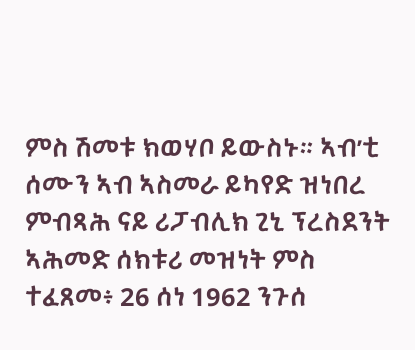ምስ ሽመቱ ክወሃቦ ይውስኑ። ኣብ’ቲ ሰሙን ኣብ ኣስመራ ይካየድ ዝነበረ ምብጻሕ ናይ ሪፓብሊክ ጊኒ ፕረስደንት ኣሕመድ ሰክቱሪ መዝነት ምስ ተፈጸመ፥ 26 ሰነ 1962 ንጉሰ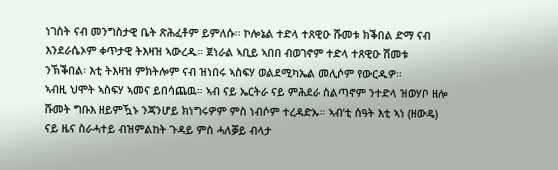ነገስት ናብ መንግስታዊ ቤት ጽሕፈቶም ይምለሱ፡፡ ኮሎኔል ተድላ ተጸዊዑ ሹመቱ ክቕበል ድማ ናብ እንደራሴኦም ቀጥታዊ ትእዛዝ ኣውረዱ። ጀነራል ኣቢይ ኣበበ ብወገኖም ተድላ ተጸዊዑ ሽመቱ ንኽቕበል፡ እቲ ትእዛዝ ምክትሎም ናብ ዝነበሩ ኣስፍሃ ወልደሚካኤል መሊሶም የውርዱዎ።
ኣብዚ ህሞት ኣስፍሃ ኣመና ይበሳጨዉ። ኣብ ናይ ኤርትራ ናይ ምሕደራ ስልጣኖም ንተድላ ዝወሃቦ ዘሎ ሹመት ግቡእ ዘይምዃኑ ንጃንሆይ ክነግሩዎም ምስ ነብሶም ተረዳድኡ። ኣብ’ቲ ሰዓት እቲ ኣነ (ዘውዴ) ናይ ዜና ስራሓተይ ብዝምልከት ጉዳይ ምስ ሓለቓይ ብላታ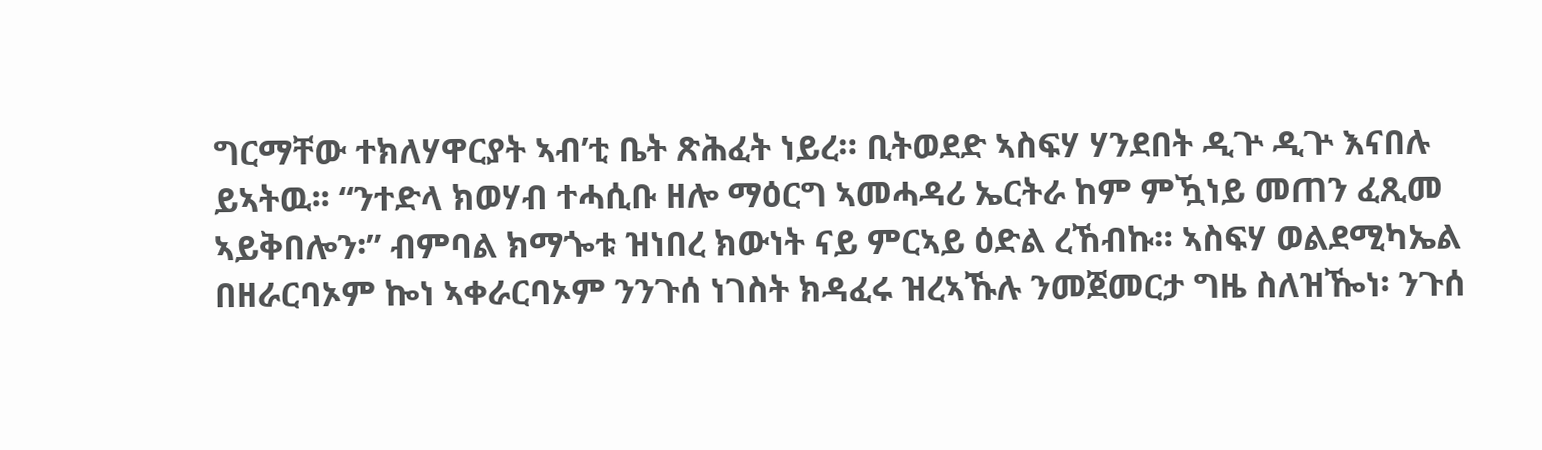ግርማቸው ተክለሃዋርያት ኣብ’ቲ ቤት ጽሕፈት ነይረ። ቢትወደድ ኣስፍሃ ሃንደበት ዲጕ ዲጕ እናበሉ ይኣትዉ፡፡ “ንተድላ ክወሃብ ተሓሲቡ ዘሎ ማዕርግ ኣመሓዳሪ ኤርትራ ከም ምዃነይ መጠን ፈጺመ ኣይቅበሎን፡” ብምባል ክማጐቱ ዝነበረ ክውነት ናይ ምርኣይ ዕድል ረኸብኩ። ኣስፍሃ ወልደሚካኤል በዘራርባኦም ኰነ ኣቀራርባኦም ንንጉሰ ነገስት ክዳፈሩ ዝረኣኹሉ ንመጀመርታ ግዜ ስለዝዀነ፡ ንጉሰ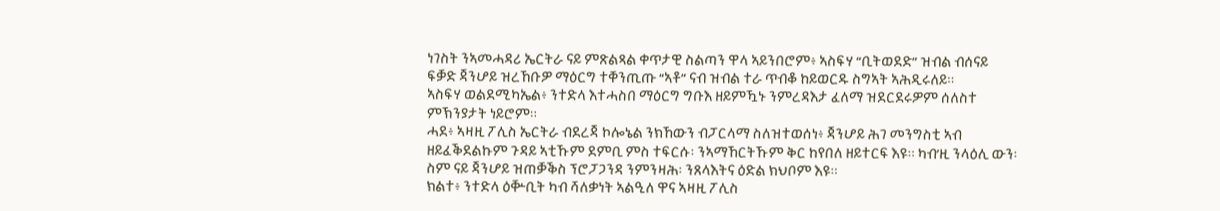ነገስት ንኣመሓዳሪ ኤርትራ ናይ ምጽልጻል ቀጥታዊ ስልጣን ዋላ ኣይንበሮም፥ ኣስፍሃ “ቢትወደድ” ዝብል ብሰናይ ፍቓድ ጃንሆይ ዝረኸቡዎ ማዕርግ ተቐንጢጡ “ኣቶ” ናብ ዝብል ተራ ጥብቆ ከይወርዱ ስግኣት ኣሕዲሩለይ።
ኣስፍሃ ወልደሚካኤል፥ ንተድላ እተሓስበ ማዕርግ ግቡእ ዘይምዃኑ ንምረዳእታ ፈለማ ዝደርደሩዎም ሰለስተ ምኽንያታት ነይሮም።
ሓደ፥ ኣዛዚ ፖሊስ ኤርትራ ብደረጃ ኮሎኔል ንክኸውን ብፓርላማ ስለዝተወሰነ፥ ጃንሆይ ሕገ መንግስቲ ኣብ ዘይፈቕደልኩም ጉዳይ ኣቲኹም ደምቢ ምስ ተፍርሱ፡ ንኣማኸርትኹም ቅር ከየበለ ዘይተርፍ እዩ። ካብ’ዚ ንላዕሊ ውን፡ ስም ናይ ጃንሆይ ዝጠቓቕስ ፕሮፓጋንዳ ንምንዛሕ፡ ንጸላእትና ዕድል ክህቦም እዩ።
ክልተ፥ ንተድላ ዕቝቢት ካብ ሻለቃነት ኣልዒለ ዋና ኣዛዚ ፖሊስ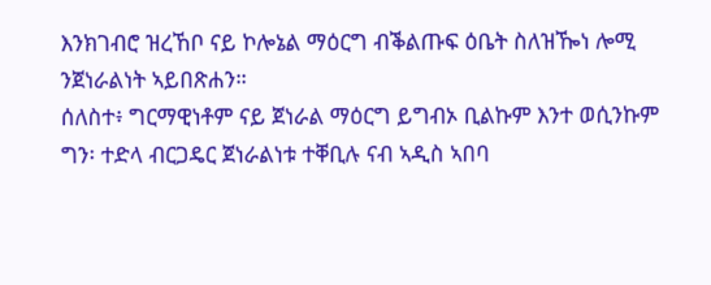እንክገብሮ ዝረኸቦ ናይ ኮሎኔል ማዕርግ ብቕልጡፍ ዕቤት ስለዝዀነ ሎሚ ንጀነራልነት ኣይበጽሐን።
ሰለስተ፥ ግርማዊነቶም ናይ ጀነራል ማዕርግ ይግብኦ ቢልኩም እንተ ወሲንኩም ግን፡ ተድላ ብርጋዴር ጀነራልነቱ ተቐቢሉ ናብ ኣዲስ ኣበባ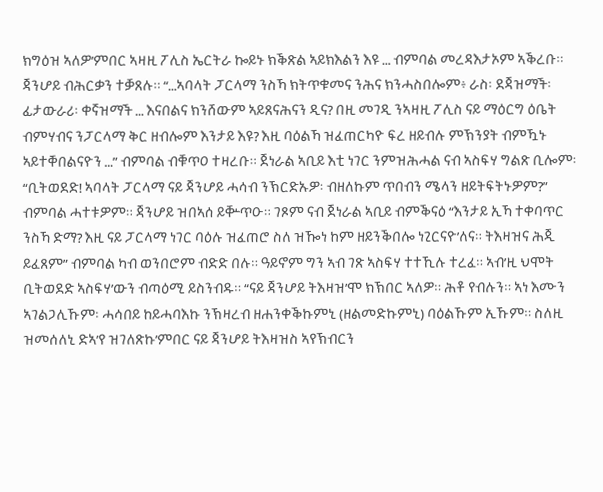ክግዕዝ ኣለዎ’ምበር ኣዛዚ ፖሊስ ኤርትራ ኰይኑ ክቕጽል ኣይክእልን እዩ … ብምባል መረዳእታኦም ኣቕረቡ።
ጃንሆይ ብሕርቃን ተቓጸሉ። “…ኣባላት ፓርላማ ንስኻ ክትጥቁመና ንሕና ክንሓስበሎም፥ ራስ፡ ደጃዝማች፡ ፊታውራሪ፡ ቀኛዝማች … እናበልና ክንሸውም ኣይጸናሕናን ዲና? በዚ መገዲ ንኣዛዚ ፖሊስ ናይ ማዕርግ ዕቤት ብምሃብና ንፓርላማ ቅር ዘብሎም እንታይ እዩ? እዚ ባዕልኻ ዝፈጠርካዮ ፍረ ዘይብሉ ምኽንያት ብምዃኑ ኣይተቐበልናዮን …” ብምባል ብቑጥዐ ተዛረቡ። ጀነራል ኣቢይ እቲ ነገር ንምዝሕሓል ናብ ኣስፍሃ ግልጽ ቢሎም፡ “ቢትወደድ! ኣባላት ፓርላማ ናይ ጃንሆይ ሓሳብ ንኽርድኡዎ፡ ብዘለኩም ጥበብን ሜላን ዘይትፍትኑዎም?” ብምባል ሓተቱዎም። ጃንሆይ ዝበኣሰ ይቝጥዑ። ገጾም ናብ ጀነራል ኣቢይ ብምቕናዕ “እንታይ ኢኻ ተቀባጥር ንስኻ ድማ? እዚ ናይ ፓርላማ ነገር ባዕሉ ዝፈጠሮ ስለ ዝዀነ ከም ዘይንቕበሎ ነጊርናዮ’ለና። ትእዛዝና ሕጂ ይፈጸም” ብምባል ካብ ወንበሮም ብድድ በሉ። ዓይኖም ግን ኣብ ገጽ ኣስፍሃ ተተኺሉ ተረፈ። ኣብ’ዚ ህሞት ቢትወደድ ኣስፍሃ’ውን ብጣዕሚ ይስንብዱ። “ናይ ጃንሆይ ትእዛዝ’ሞ ክኽበር ኣለዎ። ሕቶ የብሉን። ኣነ እሙን ኣገልጋሊኹም፡ ሓሳበይ ከይሓባእኩ ንኽዛረብ ዘሐንቀቕኩምኒ (ዘልመድኩምኒ) ባዕልኹም ኢኹም። ስለዚ ዝመሰለኒ ድኣ’የ ዝገለጽኩ’ምበር ናይ ጃንሆይ ትእዛዝስ ኣየኽብርን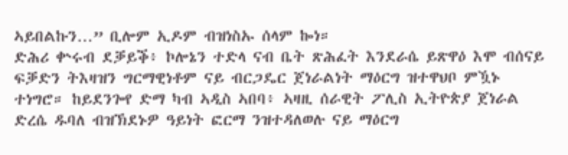ኣይበልኩን…” ቢሎም ኢዶም ብዝነስኡ ሰላም ኰነ።
ድሕሪ ቍሩብ ደቓይቕ፥ ኮሎኔን ተድላ ናብ ቤት ጽሕፈት እንደራሴ ይጽዋዕ እሞ ብሰናይ ፍቓድን ትእዛዝን ግርማዊነቶም ናይ ብርጋዴር ጀነራልነት ማዕርግ ዝተዋህቦ ምዃኑ ተነግሮ። ከይደንጐየ ድማ ካብ ኣዲስ ኣበባ፥ ኣዛዚ ሰራዊት ፖሊስ ኢትዮጵያ ጀነራል ድረሴ ዱባለ ብዝኽደኑዎ ዓይነት ፎርማ ንዝተዳለወሉ ናይ ማዕርግ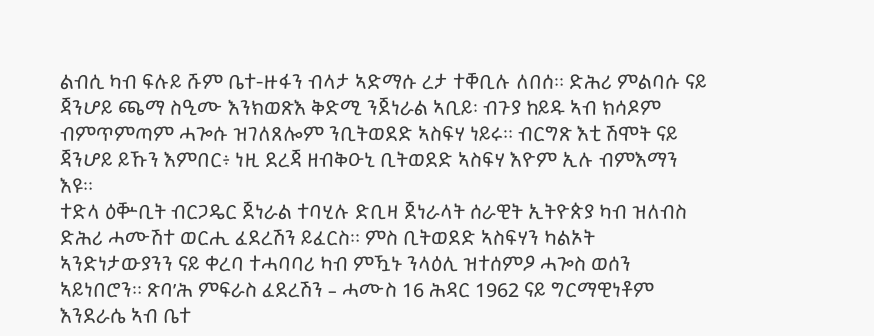ልብሲ ካብ ፍሉይ ሹም ቤተ-ዙፋን ብላታ ኣድማሱ ረታ ተቐቢሉ ለበሰ። ድሕሪ ምልባሱ ናይ ጃንሆይ ጫማ ስዒሙ እንክወጽእ ቅድሚ ንጀነራል ኣቢይ፡ ብጉያ ከይዱ ኣብ ክሳዶም ብምጥምጣም ሓጐሱ ዝገለጸሎም ንቢትወደድ ኣስፍሃ ነይሩ። ብርግጽ እቲ ሽሞት ናይ ጃንሆይ ይኹን እምበር፥ ነዚ ደረጃ ዘብቅዑኒ ቢትወደድ ኣስፍሃ እዮም ኢሉ ብምእማን እዩ።
ተድላ ዕቝቢት ብርጋዴር ጀነራል ተባሂሉ ድቢዛ ጀነራላት ሰራዊት ኢትዮጵያ ካብ ዝለብስ ድሕሪ ሓሙሽተ ወርሒ ፈደረሽን ይፈርስ። ምስ ቢትወደድ ኣስፍሃን ካልኦት ኣንድነታውያንን ናይ ቀረባ ተሓባባሪ ካብ ምዃኑ ንላዕሊ ዝተሰምዖ ሓጐስ ወሰን ኣይነበሮን። ጽባ’ሕ ምፍራስ ፈደረሽን – ሓሙስ 16 ሕዳር 1962 ናይ ግርማዊነቶም እንደራሴ ኣብ ቤተ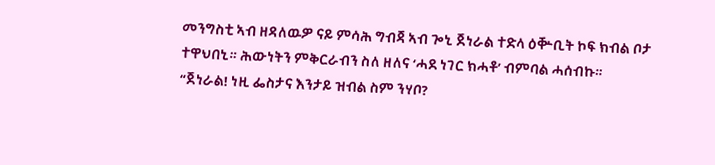መንግስቲ ኣብ ዘዳለዉዎ ናይ ምሳሕ ግብጃ ኣብ ጐኒ ጀነራል ተድላ ዕቝቢት ኮፍ ክብል ቦታ ተዋህበኒ። ሕውነትን ምቅርራብን ስለ ዘለና ‘ሓደ ነገር ክሓቶ’ ብምባል ሓሰብኩ።
“ጀነራል! ነዚ ፌስታና እንታይ ዝብል ስም ንሃቦ?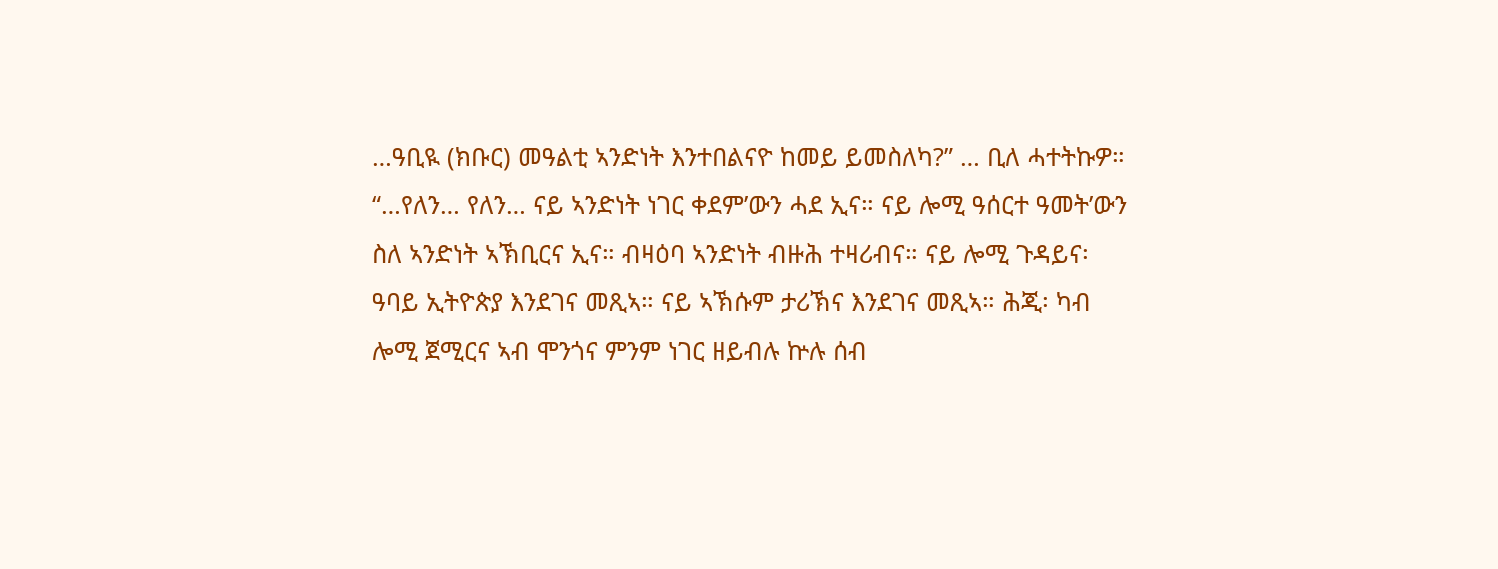…ዓቢዪ (ክቡር) መዓልቲ ኣንድነት እንተበልናዮ ከመይ ይመስለካ?” … ቢለ ሓተትኩዎ።
“…የለን… የለን… ናይ ኣንድነት ነገር ቀደም’ውን ሓደ ኢና። ናይ ሎሚ ዓሰርተ ዓመት’ውን ስለ ኣንድነት ኣኽቢርና ኢና። ብዛዕባ ኣንድነት ብዙሕ ተዛሪብና። ናይ ሎሚ ጉዳይና፡ ዓባይ ኢትዮጵያ እንደገና መጺኣ። ናይ ኣኽሱም ታሪኽና እንደገና መጺኣ። ሕጂ፡ ካብ ሎሚ ጀሚርና ኣብ ሞንጎና ምንም ነገር ዘይብሉ ኵሉ ሰብ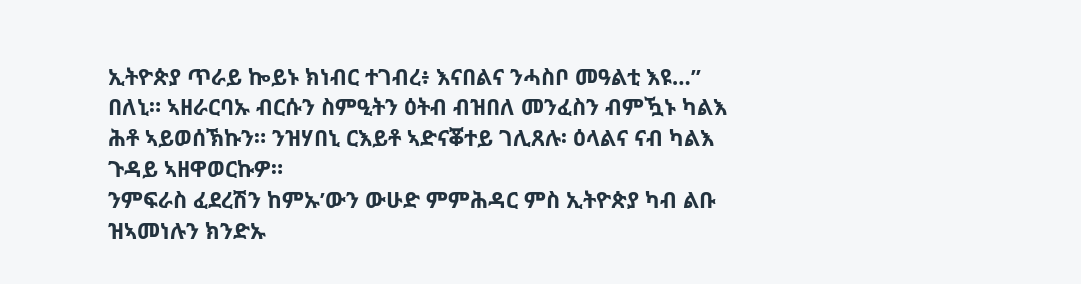ኢትዮጵያ ጥራይ ኰይኑ ክነብር ተገብረ፥ እናበልና ንሓስቦ መዓልቲ እዩ…” በለኒ። ኣዘራርባኡ ብርሱን ስምዒትን ዕትብ ብዝበለ መንፈስን ብምዃኑ ካልእ ሕቶ ኣይወሰኽኩን። ንዝሃበኒ ርእይቶ ኣድናቖተይ ገሊጸሉ፡ ዕላልና ናብ ካልእ ጉዳይ ኣዘዋወርኩዎ።
ንምፍራስ ፈደረሽን ከምኡ’ውን ውሁድ ምምሕዳር ምስ ኢትዮጵያ ካብ ልቡ ዝኣመነሉን ክንድኡ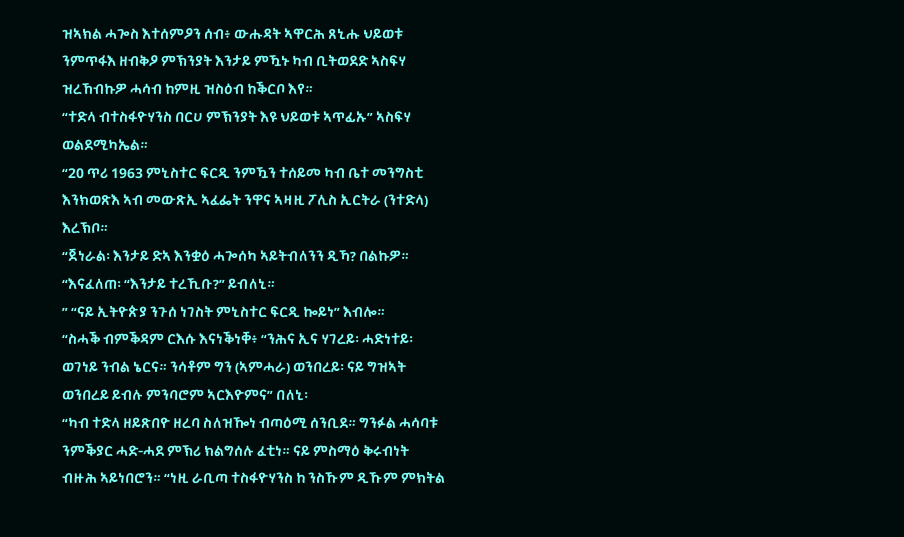ዝኣክል ሓጐስ እተሰምዖን ሰብ፥ ውሑዳት ኣዋርሕ ጸኒሑ ህይወቱ ንምጥፋእ ዘብቅዖ ምኽንያት እንታይ ምዃኑ ካብ ቢትወደድ ኣስፍሃ ዝረኸብኩዎ ሓሳብ ከምዚ ዝስዕብ ከቕርቦ እየ።
“ተድላ ብተስፋዮሃንስ በርሀ ምኽንያት እዩ ህይወቱ ኣጥፊኡ” ኣስፍሃ ወልደሚካኤል።
“20 ጥሪ 1963 ምኒስተር ፍርዲ ንምዃን ተሰይመ ካብ ቤተ መንግስቲ እንክወጽእ ኣብ መውጽኢ ኣፈፌት ንዋና ኣዛዚ ፖሊስ ኢርትራ (ንተድላ) እረኽቦ።
“ጀነራል፡ እንታይ ድኣ እንቋዕ ሓጐሰካ ኣይትብለንን ዲኻ? በልኩዎ።
“እናፈለጠ፡ “እንታይ ተረኺቡ?” ይብለኒ።
” “ናይ ኢትዮጵያ ንጉሰ ነገስት ምኒስተር ፍርዲ ኰይነ” እብሎ።
“ስሓቕ ብምቕዳም ርእሱ እናነቕነቐ፥ “ንሕና ኢና ሃገረይ፡ ሓድነተይ፡ ወገነይ ንብል ኔርና። ንሳቶም ግን (ኣምሓራ) ወንበረይ፡ ናይ ግዝኣት ወንበረይ ይብሉ ምንባሮም ኣርእዮምና” በለኒ፡
“ካብ ተድላ ዘይጽበዮ ዘረባ ስለዝዀነ ብጣዕሚ ሰንቢደ። ግንፉል ሓሳባቱ ንምቕያር ሓድ-ሓደ ምኽሪ ክልግሰሉ ፈቲነ። ናይ ምስማዕ ቅሩብነት ብዙሕ ኣይነበሮን። “ነዚ ራቢጣ ተስፋዮሃንስ ከ ንስኹም ዲኹም ምክትል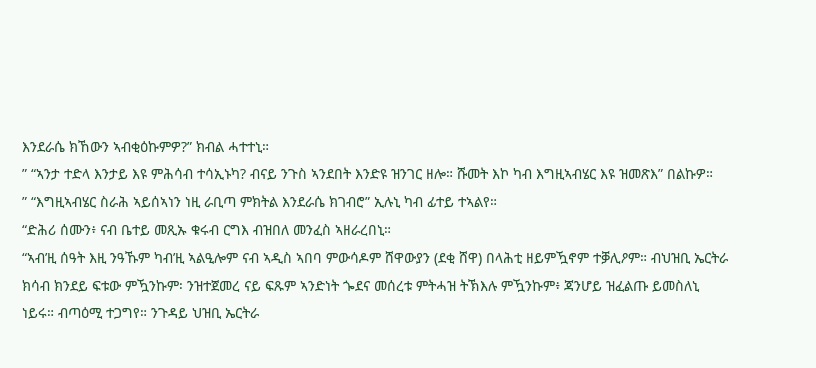እንደራሴ ክኸውን ኣብቂዕኩምዎ?” ክብል ሓተተኒ።
” “ኣንታ ተድላ እንታይ እዩ ምሕሳብ ተሳኢኑካ? ብናይ ንጉስ ኣንደበት እንድዩ ዝንገር ዘሎ። ሹመት እኮ ካብ እግዚኣብሄር እዩ ዝመጽእ” በልኩዎ።
” “እግዚኣብሄር ስራሕ ኣይሰኣነን ነዚ ራቢጣ ምክትል እንደራሴ ክገብሮ” ኢሉኒ ካብ ፊተይ ተኣልየ።
“ድሕሪ ሰሙን፥ ናብ ቤተይ መጺኡ ቁሩብ ርግእ ብዝበለ መንፈስ ኣዘራረበኒ።
“ኣብ’ዚ ሰዓት እዚ ንዓኹም ካብ’ዚ ኣልዒሎም ናብ ኣዲስ ኣበባ ምውሳዶም ሸዋውያን (ደቂ ሸዋ) በላሕቲ ዘይምዃኖም ተቓሊዖም። ብህዝቢ ኤርትራ ክሳብ ክንደይ ፍቱው ምዃንኩም፡ ንዝተጀመረ ናይ ፍጹም ኣንድነት ጐደና መሰረቱ ምትሓዝ ትኽእሉ ምዃንኩም፥ ጃንሆይ ዝፈልጡ ይመስለኒ ነይሩ። ብጣዕሚ ተጋግየ። ንጉዳይ ህዝቢ ኤርትራ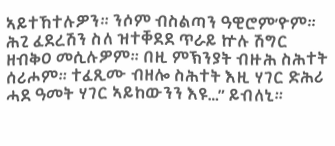ኣይተኸተሉዎን። ንሶም ብስልጣን ዓዊሮም’ዮም። ሕጊ ፈደረሽን ስለ ዝተቐደደ ጥራይ ኵሉ ሽግር ዘብቅዐ መሲሉዎም። በዚ ምኽንያት ብዙሕ ስሕተት ሰሪሖም። ተፈጺሙ ብዘሎ ስሕተት እዚ ሃገር ድሕሪ ሓደ ዓመት ሃገር ኣይከውንን እዩ…” ይብለኒ።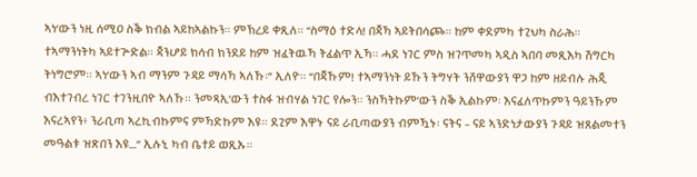ኣነ’ውን ነዚ ሰሚዐ ስቕ ክብል ኣይከኣልኩን። ምኽረይ ቀጺለ። “ስማዕ ተድላ! በጃኻ ኣይትበሳጮ። ከም ቀደምካ ተጊህካ ስራሕ። ተኣማንነትካ ኣይተጕድል። ጃንሆይ ክሳብ ክንደይ ከም ዝፈትዉኻ ትፈልጥ ኢኻ። ሓደ ነገር ምስ ዝገጥመካ ኣዲስ ኣበባ መጺእካ ሽግርካ ትነግሮም። ኣነ’ውን ኣብ ማንም ጉዳይ ማሳኻ ኣለኹ፡” ኢለዮ። “በጃኹም! ተኣማንነት ይኹን ትግሃት ንሸዋውያን ዋጋ ከም ዘይብሉ ሕጂ ብእተገብረ ነገር ተገንዚበዮ ኣለኹ። ንመጻኢ’ውን ተስፋ ዝብሃል ነገር የሎን። ንስኻትኩም’ውን ስቕ ኢልኩም፡ እናፈለጥኩምን ዓይንኹም እናረኣየን፥ ንራቢጣ ኣረኪብኩምና ምኻድኩም እዩ። ደጊም እዋኑ ናይ ራቢጣውያን ብምዃኑ፡ ናትና – ናይ ኣንድነታውያን ጉዳይ ዝጸልመተን መዓልቱ ዝጽበን እዩ…” ኢሉኒ ካብ ቤተይ ወጺኡ።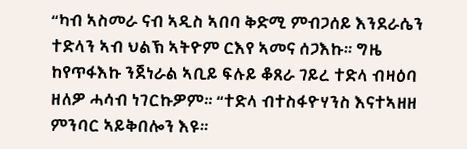“ካብ ኣስመራ ናብ ኣዲስ ኣበባ ቅድሚ ምብጋሰይ እንደራሴን ተድላን ኣብ ህልኽ ኣትዮም ርእየ ኣመና ሰጋእኩ። ግዜ ከየጥፋእኩ ንጀነራል ኣቢይ ፍሉይ ቆጸራ ገይረ ተድላ ብዛዕባ ዘለዎ ሓሳብ ነገርኩዎም። “ተድላ ብተስፋዮሃንስ እናተኣዘዘ ምንባር ኣይቅበሎን እዩ።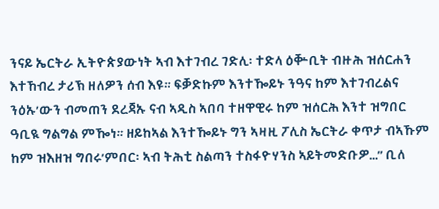ንናይ ኤርትራ ኢትዮጵያውነት ኣብ እተገብረ ገድሊ፡ ተድላ ዕቝቢት ብዙሕ ዝሰርሐን እተኸብረ ታሪኽ ዘለዎን ሰብ እዩ። ፍቓድኩም እንተዀይኑ ንዓና ከም እተገብረልና ንዕኡ’ውን ብመጠን ደረጃኡ ናብ ኣዲስ ኣበባ ተዘዋዊሩ ከም ዝሰርሕ እንተ ዝግበር ዓቢዪ ግልግል ምዀነ። ዘይከኣል እንተዀይኑ ግን ኣዛዚ ፖሊስ ኤርትራ ቀጥታ ብኣኹም ከም ዝእዘዝ ግበሩ’ምበር፡ ኣብ ትሕቲ ስልጣን ተስፋዮሃንስ ኣይትመድቡዎ…” ቢለ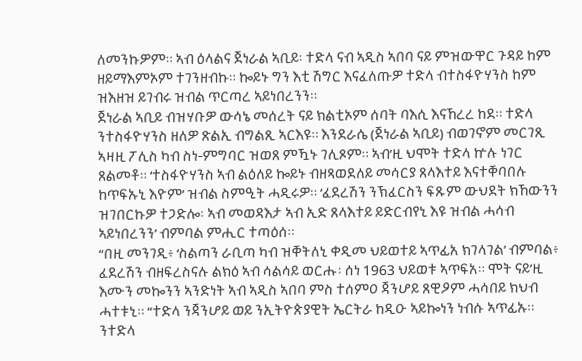ለመንኩዎም። ኣብ ዕላልና ጀነራል ኣቢይ፡ ተድላ ናብ ኣዲስ ኣበባ ናይ ምዝውዋር ጉዳይ ከም ዘይማእምኦም ተገንዘብኩ። ኰይኑ ግን እቲ ሽግር እናፈለጡዎ ተድላ ብተስፋዮሃንስ ከም ዝእዘዝ ይገብሩ ዝብል ጥርጣረ ኣይነበረንን።
ጀነራል ኣቢይ ብዝሃቡዎ ውሳኔ መሰረት ናይ ክልቲኦም ሰባት ባእሲ እናኸረረ ከደ። ተድላ ንተስፋዮሃንስ ዘለዎ ጽልኢ ብግልጺ ኣርእዩ። እንደራሴ (ጀነራል ኣቢይ) ብወገኖም መርገጺ ኣዛዚ ፖሊስ ካብ ስነ-ምግባር ዝወጸ ምዃኑ ገሊጾም። ኣብ’ዚ ህሞት ተድላ ኵሉ ነገር ጸልመቶ። ‘ተስፋዮሃንስ ኣብ ልዕለይ ኰይኑ ብዘጻወደለይ መሳርያ ጸላእተይ እናተቐባበሉ ከጥፍኡኒ እዮም’ ዝብል ስምዒት ሓዲሩዎ። ‘ፈደረሽን ንኽፈርስን ፍጹም ውህደት ክኸውንን ዝገበርኩዎ ተጋድሎ፡ ኣብ መወዳእታ ኣብ ኢድ ጸላእተይ ይድርብየኒ እዩ ዝብል ሓሳብ ኣይነበረንን’ ብምባል ምሒር ተጣዕሰ።
“በዚ መንገዲ፥ ‘ስልጣን ራቢጣ ካብ ዝቐትለኒ ቀዲመ ህይወተይ ኣጥፊአ ክገላገል’ ብምባል፥ ፈደረሽን ብዘፍረስናሉ ልክዕ ኣብ ሳልሳይ ወርሑ፡ ሰነ 1963 ህይወቱ ኣጥፍአ። ሞት ናይ’ዚ እሙን መኰንን ኣንድነት ኣብ ኣዲስ ኣበባ ምስ ተሰምዐ ጃንሆይ ጸዊዖም ሓሳበይ ክህብ ሓተቱኒ። “ተድላ ንጃንሆይ ወይ ንኢትዮጵያዊት ኤርትራ ከዲዑ ኣይኰነን ነብሱ ኣጥፊኡ። ንተድላ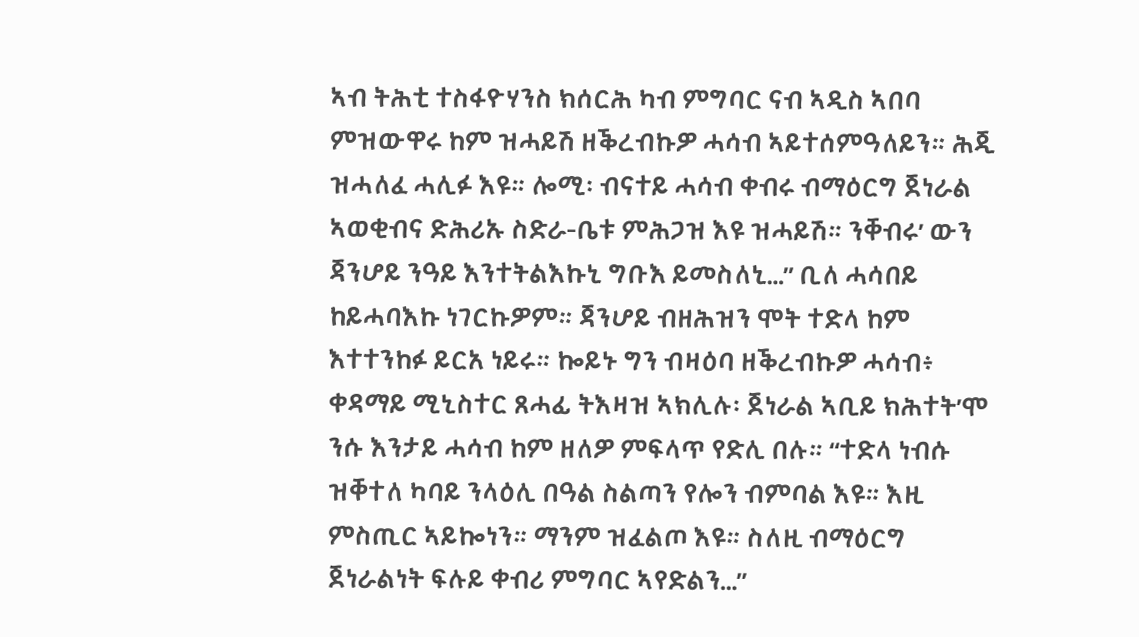ኣብ ትሕቲ ተስፋዮሃንስ ክሰርሕ ካብ ምግባር ናብ ኣዲስ ኣበባ ምዝውዋሩ ከም ዝሓይሽ ዘቕረብኩዎ ሓሳብ ኣይተሰምዓለይን። ሕጂ ዝሓለፈ ሓሊፉ እዩ። ሎሚ፡ ብናተይ ሓሳብ ቀብሩ ብማዕርግ ጀነራል ኣወቂብና ድሕሪኡ ስድራ-ቤቱ ምሕጋዝ እዩ ዝሓይሽ። ንቐብሩ’ ውን ጃንሆይ ንዓይ እንተትልእኩኒ ግቡእ ይመስለኒ…” ቢለ ሓሳበይ ከይሓባእኩ ነገርኩዎም። ጃንሆይ ብዘሕዝን ሞት ተድላ ከም እተተንከፉ ይርአ ነይሩ። ኰይኑ ግን ብዛዕባ ዘቕረብኩዎ ሓሳብ፥ ቀዳማይ ሚኒስተር ጸሓፊ ትእዛዝ ኣክሊሉ፡ ጀነራል ኣቢይ ክሕተት’ሞ ንሱ እንታይ ሓሳብ ከም ዘለዎ ምፍላጥ የድሊ በሉ። “ተድላ ነብሱ ዝቐተለ ካባይ ንላዕሊ በዓል ስልጣን የሎን ብምባል እዩ። እዚ ምስጢር ኣይኰነን። ማንም ዝፈልጦ እዩ። ስለዚ ብማዕርግ ጀነራልነት ፍሉይ ቀብሪ ምግባር ኣየድልን…”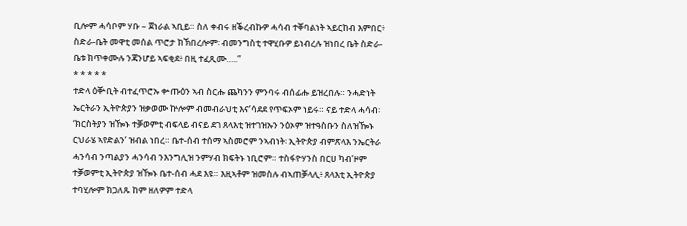ቢሎም ሓሳቦም ሃቡ – ጀነራል ኣቢይ። ስለ ቀብሩ ዘቕረብኩዎ ሓሳብ ተቐባልነት ኣይርከብ እምበር፥ ስድራ-ቤት መዋቲ መሰል ጥሮታ ክኽበረሎም፡ ብመንግስቲ ተዋሂቡዎ ይነብረሉ ዝነበረ ቤት ስድራ-ቤቱ ክጥቀሙሉ ንጃንሆይ ኣፍቂደ፥ በዚ ተፈጺሙ…..”
* * * * *
ተድላ ዕቝቢት ብተፈጥሮኡ ቍጡዕን ኣብ ስርሑ ጨካንን ምንባሩ ብሰፊሑ ይዝረበሉ። ንሓድነት ኤርትራን ኢትዮጵያን ዝቃወሙ ኵሎም ብመብራህቲ እና’ሳደደ የጥፍኦም ነይሩ። ናይ ተድላ ሓሳብ፡ ‘ክርስትያን ዝዀኑ ተቓወምቲ ብፍላይ ብናይ ደገ ጸላእቲ ዝተገዝኡን ንዕኦም ዝተዓስቡን ስለዝዀኑ ርህራሄ ኣየድልን’ ዝብል ነበረ። ቤተ-ሰብ ተሰማ ኣስመሮም ንኣብነት፡ ኢትዮጵያ ብምጽላእ ንኤርትራ ሓንሳብ ንጣልያን ሓንሳብ ንእንግሊዝ ንምሃብ ክፍትኑ ነቢሮም። ተስፋዮሃንስ በርሀ ካብ’ዞም ተቓወምቲ ኢትዮጵያ ዝዀኑ ቤተ-ሰብ ሓደ እዩ። እዚኣቶም ዝመስሉ ብኣጠቓላሊ፥ ጸላእቲ ኢትዮጵያ ተባሂሎም ክጋለጹ ከም ዘለዎም ተድላ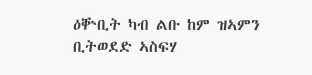ዕቝቢት ካብ ልቡ ከም ዝኣምን ቢትወደድ ኣስፍሃ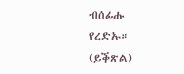ብሰፊሑ የረድኡ።
(ይቕጽል)